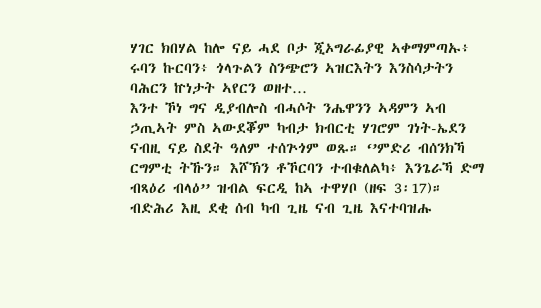ሃገር ክበሃል ከሎ ናይ ሓደ ቦታ ጂኦግራፊያዊ ኣቀማምጣኡ፥ ሩባን ኩርባን፥ ጎላጉልን ስንጭሮን ኣዝርእትን እንስሳታትን ባሕርን ኵነታት ኣየርን ወዘተ…
እንተ ኾነ ግና ዲያብሎስ ብሓሶት ንሔዋንን ኣዳምን ኣብ ኃጢኣት ምስ ኣውደቖም ካብታ ክብርቲ ሃገሮም ገነት-ኤደን ናብዚ ናይ ስደት ዓለም ተሰጕጎም ወጹ። ‘’ምድሪ ብሰንክኻ ርግምቲ ትኹን። እሾኽን ቶኾርባን ተብቁለልካ፥ እንጌራኻ ድማ ብጻዕሪ ብላዕ’’ ዝብል ፍርዲ ከኣ ተዋሃቦ (ዘፍ 3፡17)። ብድሕሪ እዚ ደቂ ሰብ ካብ ጊዜ ናብ ጊዜ እናተባዝሑ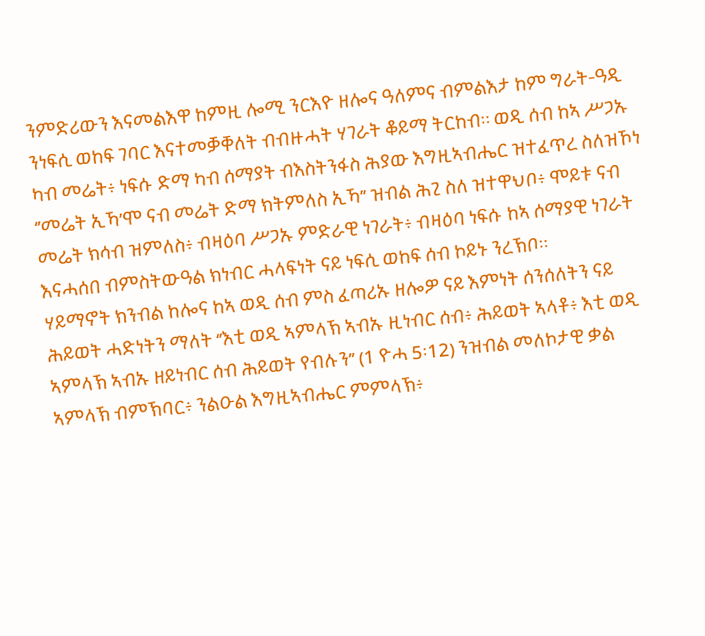ንምድሪውን እናመልእዋ ከምዚ ሎሚ ንርእዮ ዘሎና ዓለምና ብምልእታ ከም ግራት-ዓዲ ንነፍሲ ወከፍ ገባር እናተመቓቐለት ብብዙሓት ሃገራት ቆይማ ትርከብ። ወዲ ሰብ ከኣ ሥጋኡ ካብ መሬት፥ ነፍሱ ድማ ካብ ሰማያት ብእስትንፋስ ሕያው እግዚኣብሔር ዝተፈጥረ ስለዝኾነ ‘’መሬት ኢኻ’ሞ ናብ መሬት ድማ ክትምለስ ኢኻ’’ ዝብል ሕጊ ስለ ዝተዋህቦ፥ ሞይቱ ናብ መሬት ክሳብ ዝምለስ፥ ብዛዕባ ሥጋኡ ምድራዊ ነገራት፥ ብዛዕባ ነፍሱ ከኣ ሰማያዊ ነገራት እናሓሰበ ብምስትውዓል ክነብር ሓላፍነት ናይ ነፍሲ ወከፍ ሰብ ኮይኑ ንረኽቦ።
ሃይማኖት ክንብል ከሎና ከኣ ወዲ ሰብ ምስ ፈጣሪኡ ዘሎዎ ናይ እምነት ሰንሰለትን ናይ ሕይወት ሓድነትን ማለት ‘’እቲ ወዲ ኣምላኽ ኣብኡ ዚነብር ሰብ፥ ሕይወት ኣላቶ፥ እቲ ወዲ ኣምላኽ ኣብኡ ዘይነብር ሰብ ሕይወት የብሉን’’ (1 ዮሓ 5፡12) ንዝብል መለኮታዊ ቃል ኣምላኽ ብምኽባር፥ ንልዑል እግዚኣብሔር ምምላኽ፥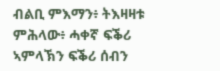ብልቢ ምእማን፥ ትእዛዛቱ ምሕላው፥ ሓቀኛ ፍቕሪ ኣምላኽን ፍቕሪ ሰብን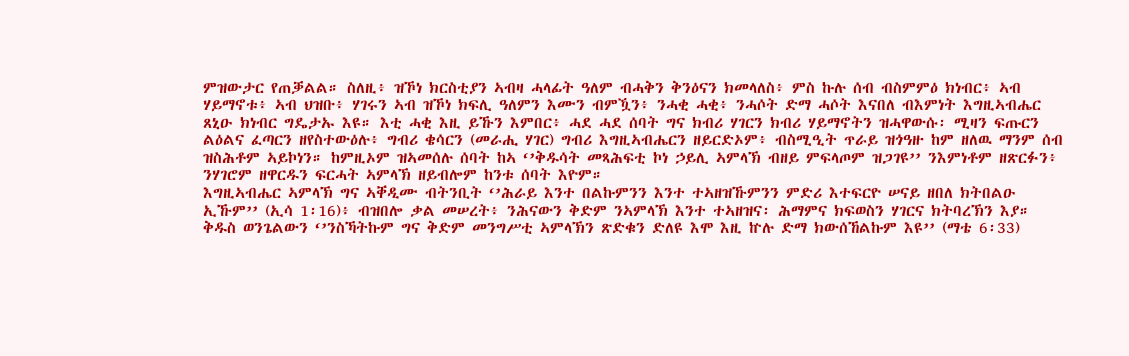ምዝውታር የጠቓልል። ስለዚ፥ ዝኾነ ክርስቲያን ኣብዛ ሓላፊት ዓለም ብሓቅን ቅንዕናን ክመላለስ፥ ምስ ኩሉ ሰብ ብስምምዕ ክነብር፥ ኣብ ሃይማኖቱ፥ ኣብ ህዝቡ፥ ሃገሩን ኣብ ዝኾነ ክፍሊ ዓለምን እሙን ብምዃን፥ ንሓቂ ሓቂ፥ ንሓሶት ድማ ሓሶት እናበለ ብእምነት እግዚኣብሔር ጸኒዑ ክነብር ግዴታኡ እዩ። እቲ ሓቂ እዚ ይኹን እምበር፥ ሓደ ሓደ ሰባት ግና ክብሪ ሃገርን ክብሪ ሃይማኖትን ዝሓዋውሱ፡ ሚዛን ፍጡርን ልዕልና ፈጣርን ዘየስተውዕሉ፥ ግብሪ ቄሳርን (መራሒ ሃገር) ግብሪ እግዚኣብሔርን ዘይርድኦም፥ ብስሚዒት ጥራይ ዝጎዓዙ ከም ዘለዉ ማንም ሰብ ዝስሕቶም ኣይኮነን። ከምዚኦም ዝኣመሰሉ ሰባት ከኣ ‘’ቅዱሳት መጻሕፍቲ ኮነ ኃይሊ ኣምላኽ ብዘይ ምፍላጦም ዝጋገዩ’’ ንእምነቶም ዘጽርፉን፥ ንሃገሮም ዘዋርዱን ፍርሓት ኣምላኽ ዘይብሎም ከንቱ ሰባት እዮም።
እግዚኣብሔር ኣምላኽ ግና ኣቐዲሙ ብትንቢት ‘’ሕራይ እንተ በልኩምንን እንተ ተኣዘዝኹምንን ምድሪ እተፍርዮ ሠናይ ዘበለ ክትበልዑ ኢኹም’’ (ኢሳ 1፡16)፥ ብዝበሎ ቃል መሠረት፥ ንሕናውን ቅድም ንኣምላኽ እንተ ተኣዘዝና፡ ሕማምና ክፍወስን ሃገርና ክትባረኽን እያ። ቅዱስ ወንጌልውን ‘’ንስኻትኩም ግና ቅድም መንግሥቲ ኣምላኽን ጽድቁን ድለዩ እሞ እዚ ኵሉ ድማ ክውሰኸልኩም እዩ’’ (ማቴ 6፡33)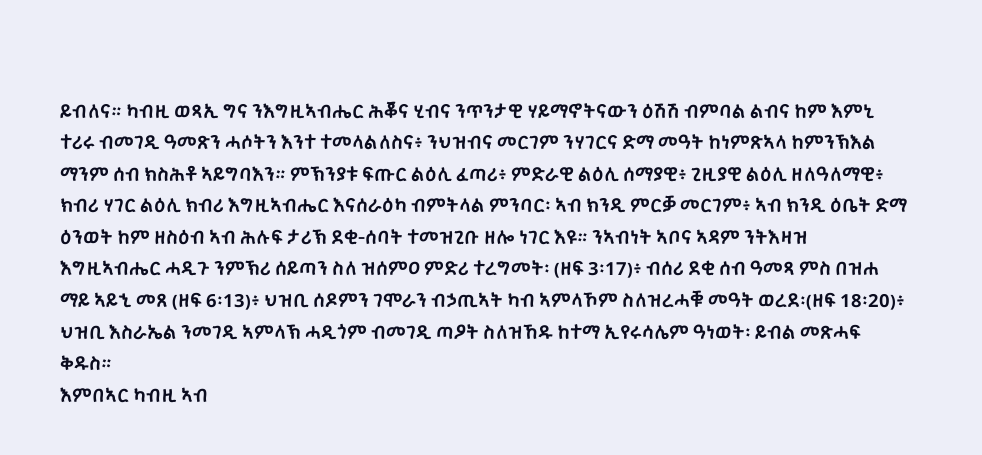ይብለና። ካብዚ ወጻኢ ግና ንእግዚኣብሔር ሕቖና ሂብና ንጥንታዊ ሃይማኖትናውን ዕሽሽ ብምባል ልብና ከም እምኒ ተሪሩ ብመገዲ ዓመጽን ሓሶትን እንተ ተመላልለስና፥ ንህዝብና መርገም ንሃገርና ድማ መዓት ከነምጽኣላ ከምንኽእል ማንም ሰብ ክስሕቶ ኣይግባእን። ምኽንያቱ ፍጡር ልዕሊ ፈጣሪ፥ ምድራዊ ልዕሊ ሰማያዊ፥ ጊዚያዊ ልዕሊ ዘለዓለማዊ፥ ክብሪ ሃገር ልዕሊ ክብሪ እግዚኣብሔር እናሰራዕካ ብምትላል ምንባር፡ ኣብ ክንዲ ምርቓ መርገም፥ ኣብ ክንዲ ዕቤት ድማ ዕንወት ከም ዘስዕብ ኣብ ሕሉፍ ታሪኽ ደቂ-ሰባት ተመዝጊቡ ዘሎ ነገር እዩ። ንኣብነት ኣቦና ኣዳም ንትእዛዝ እግዚኣብሔር ሓዲጉ ንምኽሪ ሰይጣን ስለ ዝሰምዐ ምድሪ ተረግመት፡ (ዘፍ 3፡17)፥ ብሰሪ ደቂ ሰብ ዓመጻ ምስ በዝሐ ማይ ኣይኂ መጸ (ዘፍ 6፡13)፥ ህዝቢ ሰዶምን ገሞራን ብኃጢኣት ካብ ኣምላኾም ስለዝረሓቑ መዓት ወረደ፡(ዘፍ 18፡20)፥ ህዝቢ እስራኤል ንመገዲ ኣምላኽ ሓዲጎም ብመገዲ ጣዖት ስለዝኸዱ ከተማ ኢየሩሳሌም ዓነወት፡ ይብል መጽሓፍ ቅዱስ።
እምበኣር ካብዚ ኣብ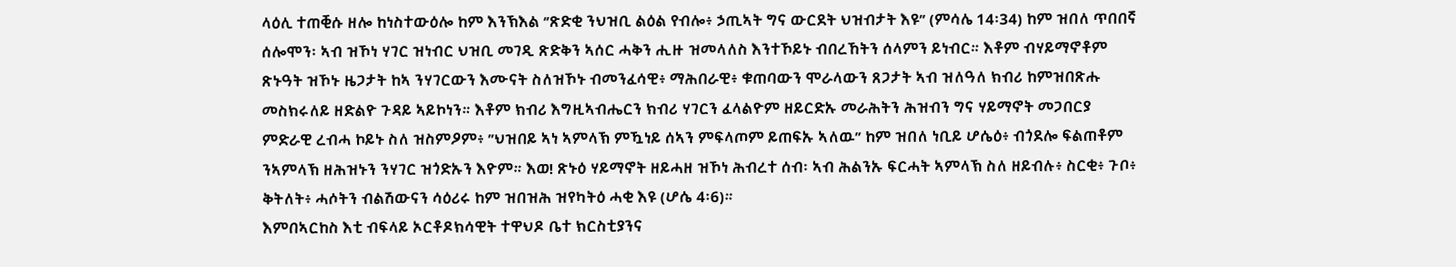ላዕሊ ተጠቒሱ ዘሎ ከነስተውዕሎ ከም እንኽእል ‘’ጽድቂ ንህዝቢ ልዕል የብሎ፥ ኃጢኣት ግና ውርደት ህዝብታት እዩ’’ (ምሳሌ 14፡34) ከም ዝበለ ጥበበኛ ሰሎሞን፡ ኣብ ዝኾነ ሃገር ዝነብር ህዝቢ መገዲ ጽድቅን ኣሰር ሓቅን ሒዙ ዝመላለስ እንተኾይኑ ብበረኸትን ሰላምን ይነብር። እቶም ብሃይማኖቶም ጽኑዓት ዝኾኑ ዜጋታት ከኣ ንሃገርውን እሙናት ስለዝኾኑ ብመንፈሳዊ፥ ማሕበራዊ፥ ቁጠባውን ሞራላውን ጸጋታት ኣብ ዝለዓለ ክብሪ ከምዝበጽሑ መስክሩለይ ዘድልዮ ጉዳይ ኣይኮነን። እቶም ክብሪ እግዚኣብሔርን ክብሪ ሃገርን ፈላልዮም ዘይርድኡ መራሕትን ሕዝብን ግና ሃይማኖት መጋበርያ ምድራዊ ረብሓ ኮይኑ ስለ ዝስምዖም፥ ’’ህዝበይ ኣነ ኣምላኽ ምዃነይ ሰኣን ምፍላጦም ይጠፍኡ ኣለዉ’’ ከም ዝበለ ነቢይ ሆሴዕ፥ ብጎደሎ ፍልጠቶም ንኣምላኽ ዘሕዝኑን ንሃገር ዝጎድኡን እዮም። እወ! ጽኑዕ ሃይማኖት ዘይሓዘ ዝኾነ ሕብረተ ሰብ፡ ኣብ ሕልንኡ ፍርሓት ኣምላኽ ስለ ዘይብሉ፥ ስርቂ፥ ጉቦ፥ ቅትለት፥ ሓሶትን ብልሽውናን ሳዕሪሩ ከም ዝበዝሕ ዝየካትዕ ሓቂ እዩ (ሆሴ 4፡6)።
እምበኣርከስ እቲ ብፍላይ ኦርቶዶክሳዊት ተዋህዶ ቤተ ክርስቲያንና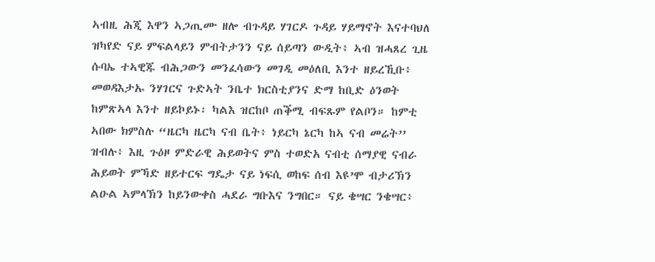ኣብዚ ሕጂ እዋን ኣጋጢሙ ዘሎ ብጉዳይ ሃገርዶ ጉዳይ ሃይማኖት እናተባህለ ዝካየድ ናይ ምፍልላይን ምብትታንን ናይ ሰይጣን ውዲት፥ ኣብ ዝሓጸረ ጊዜ ሱባኤ ተኣዊጁ ብሕጋውን መንፈሳውን መገዲ መዕለቢ እንተ ዘይረኺቡ፥ መወዳእታኡ ንሃገርና ጉድኣት ንቤተ ክርስቲያንና ድማ ከቢድ ዕንወት ከምጽኣላ እንተ ዘይኮይኑ፡ ካልእ ዝርከቦ ጠቕሚ ብፍጹም የልቦን። ከምቲ ኣበው ክምስሉ “ዜርካ ዜርካ ናብ ቤት፥ ነይርካ ኔርካ ከኣ ናብ መሬት’’ ዝብሉ፥ እዚ ጉዕዞ ምድራዊ ሕይወትና ምስ ተወድአ ናብቲ ሰማያዊ ናብራ ሕይወት ምኻድ ዘይተርፍ ግዴታ ናይ ነፍሲ ወከፍ ሰብ እዩ’ሞ ብታሪኽን ልዑል ኣምላኽን ከይንውቀስ ሓደራ ግቡእና ንግበር። ናይ ቄሣር ንቄሣር፥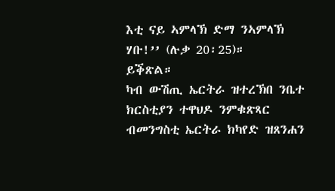እቲ ናይ ኣምላኽ ድማ ንኣምላኽ ሃቡ!’’ (ሉቃ 20፡25)።
ይቕጽል።
ካብ ውሽጢ ኤርትራ ዝተረኽበ ንቤተ ክርስቲያን ተዋህዶ ንምቁጽጻር ብመንግስቲ ኤርትራ ክካየድ ዝጸንሐን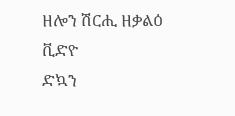ዘሎን ሽርሒ ዘቃልዕ ቪድዮ
ድኳን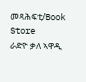መጻሕፍቲ/Book Store
ራድዮ ቃለ ኣዋዲ